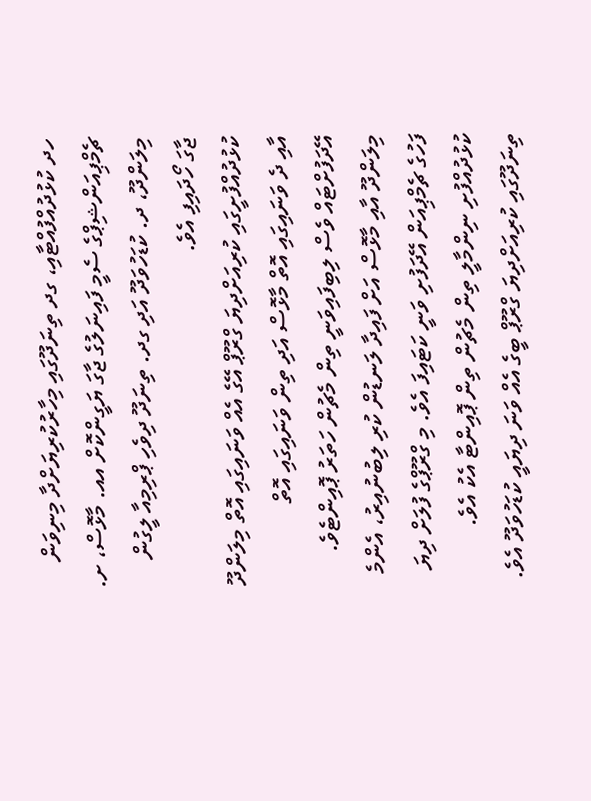ހދ ކުޅުދުއްފުއްޓާއި، ގދ ތިނަދޫގައި މިހާރުކުރިޔަށްދާ މިނިވަން ޗެމްޕިއަންޝިޕްގެ ސެމީ ފައިނަލުގެ ޖާގަ ޔަގީންކޮށް އއ. މާޅޮސް، ށ. މިލަންދޫ، ދ. ކުޑަހުވަދޫ އަދި ގދ. ތިނަދޫ ދިވެހި ޕްރިމިއާ ލީގުން ޖާގަ ހޯދައިފި އެވެ.
ކުޅުދުއްފުށީގައި ކުރިއަށްދިޔަ ގްރޫޕް އޭގެ އެއް ވަނައިގައި އޮތް މިލަންދޫ އާއި ދެ ވަނައިގައި އޮތް މާޅޮސް އަދި ތިން ވަނައިގައި އޮތް އޭދަފުށްޓައް ވެސް ލިބިފައިވަނީ ތިން މެޗުން ހަތަރު ޕޮއިންޓެވެ. މިލަންދޫ އާއި މާޅޮސް އަށް ފައިދާ ލަނޑުން ކުރި ލިބުނުއިރު، އެންމެ ފަހުގެ ޗެމްޕިއަން އޭދަފުށި ވަނީ ކަޓައިފަ އެވެ. މި ގްރޫޕްގެ ފުލަށް ދިޔަ ކުޅުދުއްފުށި ނިންމާލީ ތިން މެޗުން ތިން ޕޮއިންޓާ އެކު އެވެ.
ތިނަދޫގައި ކުރިއަށްދިޔަ ގްރޫޕް ބީގެ އެއް ވަނަ ދިޔައީ ކުޑަހުވަދޫ އެވެ.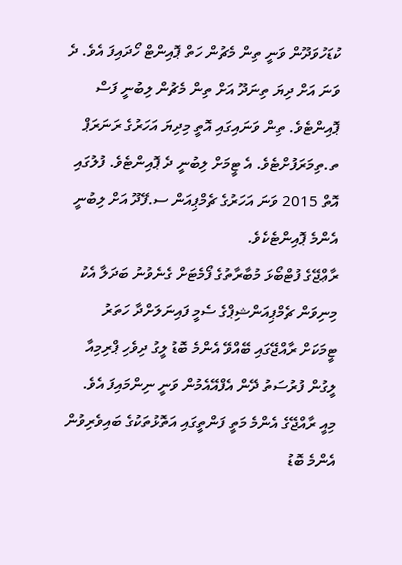ކުޑަހުވަދޫން ވަނީ ތިން މެޗުން ހަތް ޕޮއިންޓް ހޯދައިފަ އެވެ. ދެ ވަނަ އަށް ދިޔަ ތިނަދޫ އަށް ތިން މެޗުން ލިބުނީ ފަސް ޕޮއިންޓެވެ. ތިން ވަނައިގައި އޮތީ މިދިޔަ އަހަރުގެ ރަނަރަޕް ތ.ތިމަރަފުށްޓެވެ. އެ ޓީމަށް ލިބުނީ ދެ ޕޮއިންޓެވެ. ފުލުގައި އޮތް 2015 ވަނަ އަހަރުގެ ޗެމްޕިއަން ސ.ފޭދޫ އަށް ލިބުނީ އެންމެ ޕޮއިންޓެކެވެ.
ރާޢްޖޭގެ ފުޓްބޯޅަ މުބާރާތުގެ ފޯމެޓަށް ގެނެވުނު ބަދަލާ އެކު މިނިވަން ޗެމްޕިއަންޝިޕްގެ ސެމީ ފައިނަލަށްދާ ހަތަރު ޓީމަކަށް ރާއްޖޭގައި ބޭއްވޭ އެންމެ ބޮޑު ލީގު ދިވެހި ޕްރިމިއާ ލީގުން ފުރުސަތު ދޭން އެފްއޭއެމުން ވަނީ ނިންމައިފަ އެވެ. މިއީ ރާއްޖޭގެ އެންމެ މަތީ ފަންތީގައި އަތޮޅުތަކުގެ ބައިވެރިވުން އެންމެ ބޮޑު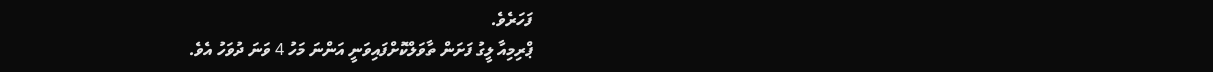ފަހަރެވެ.
ޕްރިމިއާ ލީގު ފަށަން ތާވަލްކޮށްފައިވަނީ އަންނަ މަހު 4 ވަނަ ދުވަހު އެވެ.